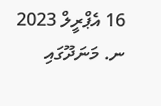16 އެޕްރީލް 2023
ނ. މަނަދޫގައި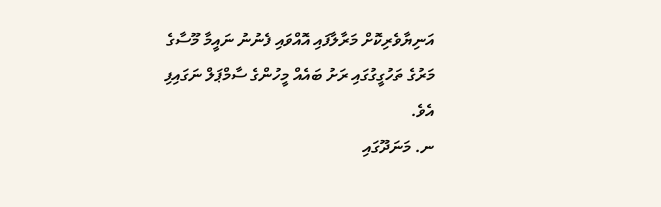އަނިޔާވެރިކޮށް މަރާލާފައި އޮއްވައި ފެނުނު ނައީމާ މޫސާގެ މަރުގެ ތަހުގީގުގައި ރަށު ބައެއް މީހުންގެ ސާމްޕަލް ނަގައިފި އެވެ.
ނ. މަނަދޫގައި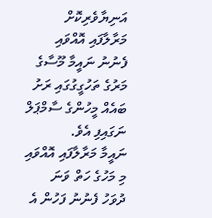އަނިޔާވެރިކޮށް މަރާލާފައި އޮއްވައި ފެނުނު ނައީމާ މޫސާގެ މަރުގެ ތަހުގީގުގައި ރަށު ބައެއް މީހުންގެ ސާމްޕަލް ނަގައިފި އެވެ.
ނައީމާ މަރާލާފައި އޮއްވައި މި މަހުގެ ހަތް ވަނަ ދުވަހު ފެނުނު ފަހުން އެ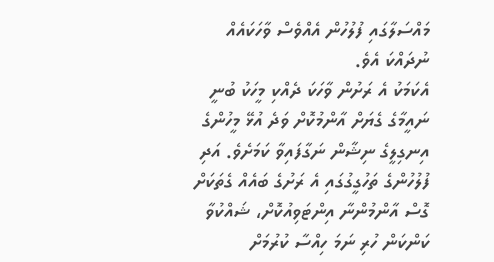މައްސަލާގައި ފުލުހުން އެއްވެސް ވާހަކައެއް ނުދައްކަ އެވެ.
އެކަމަކު އެ ރަށުން ވާހަކަ ދެއްކި މީހަކު ބުނީ ނައީމާގެ ގެޔަށް އާންމުކޮށް ވަދެ އުޅޭ މީހުންގެ އިނގިލީގެ ނިޝާން ނަގާފައިވާ ކަމަށެވެ. އަދި ފުލުހުންގެ ތަހުގީގުގައި އެ ރަށުގެ ބައެއް ގެތަކަށް ގޮސް އާންމުންނާ އިންޓަވިއުކޮށް، ޝައްކުވާ ކަންކަން ހުރި ނަމަ ހިއްސާ ކުރުމަށް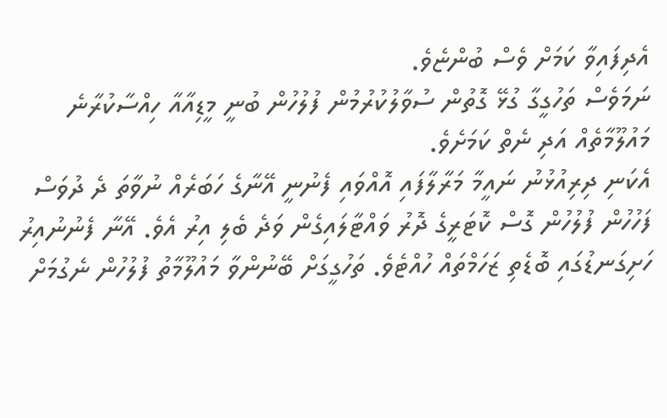އެދިފައިވާ ކަމަށް ވެސް ބުންޏެވެ.
ނަމަވެސް ތަހުގީގާ ގުޅޭ ގޮތުން ސުވާލުކުރުމުން ފުލުހުން ބުނީ މީޑިއާއާ ހިއްސާކުރާނެ މައުލޫމާތެއް އަދި ނެތް ކަމަށެވެ.
އެކަނި ދިރިއުޅުނު ނައީމާ މަރާލާފައި އޮއްވައި ފެނުނީ އޭނާގެ ހަބަރެއް ނުވާތަ ދެ ދުވަސް ފަހުހުން ފުލުހުން ގޮސް ކޮޓަރީގެ ދޮރު ވައްޓާލައިގެން ވަދެ ބެލި އިރު އެވެ. އޭނާ ފެނުނުއިރު ހަށިގަނޑުގައި ބޮޑެތި ޒަހަމްތައް ހުއްޓެވެ. ތަހުގީގަށް ބޭނުންވާ މައުލޫމާތު ފުލުހުން ނެގުމަށް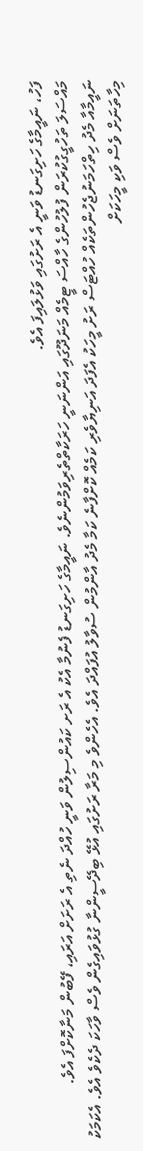ފަހު، ނައީމާގެ ހަށިގަނޑު ވަނީ އެ ރަށުގައި ވަޅުލައިފަ އެވެ.
މައްސަލަ ތަހުގީގުކުރަން ފުލުހުންގެ ހާއްސަ ޓީމެއް މަނަދޫގައި އަންނަނީ ހަރަކާތްތެރިވަމުންނެވެ. ނައީމާގެ ހަށިގަނޑު ފެނުމާ އެކު އެ ރަށ ކައުންސިލުން ވަނީ ހުއްދަ ނެތި އެ ރަށަށް އަރައި، ފޭބުން މަނާކޮށްފަ އެވެ.
ނައީމާއާ މެދު ހިތްހަމަނުޖެހުންތަކެއް ހުއްޓަސް ރަށު މީހަކު އެފަދަ އަނިޔާވެރި ކަމެއް ކޮށްފާނެ ކަމާ މެދު އާންމުން ސުވާލު އުފައްދަ އެވެ. އެހެންވެ މި މަރާ ރަށުގައި އުޅޭ ބިދޭސީންނާ ގުޅުވައިގެން ވެސް ވާހަކަ ދެކެވެ އެވެ. އެކަމަކު މިހާތަނަށް ވެސް ވަކި މީހަކަށް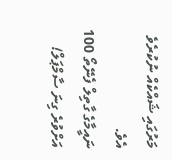މަރުގައި ޝައްކެއް ނުކުރެވެ އެވެ.
ނައީމާގެ ގާތިލް ފެނޭތޯ 100 އަށްވުރެ ގިނަ ސާމްޕަލް!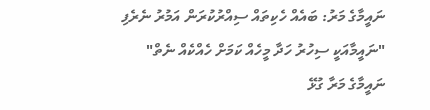ނައީމާގެ މަރު: ބައެއް ހެކިތައް ސިއްރުކުރަން އަމުރު ނެރެފި
"ނައީމާއަކީ ސިހުރު ހަދާ މީހެއް ކަމަށް ހެއްކެއް ނެތް"
ނައީމާގެ މަރާ ގުޅޭ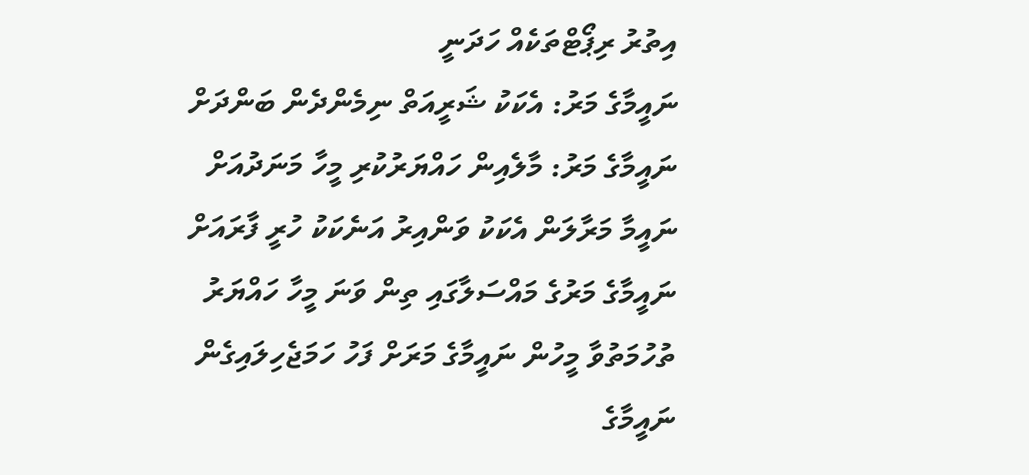އިތުރު ރިޕޯޓްތަކެއް ހަދަނީ
ނައީމާގެ މަރު: އެކަކު ޝަރީއަތް ނިމެންދެން ބަންދަށް
ނައީމާގެ މަރު: މާލެއިން ހައްޔަރުކުރި މީހާ މަނަދުއަށް
ނައީމާ މަރާލަން އެކަކު ވަންއިރު އަނެކަކު ހުރީ ފާރައަށް
ނައީމާގެ މަރުގެ މައްސަލާގައި ތިން ވަނަ މީހާ ހައްޔަރު
ތުހުމަތުވާ މީހުން ނައީމާގެ މަރަށް ފަހު ހަމަޖެހިލައިގެން
ނައީމާގެ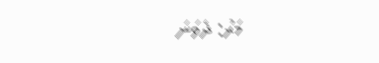މަރު: ދެވަނަ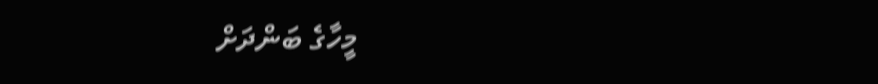މީހާގެ ބަންދަށް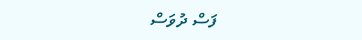ފަސް ދުވަސް